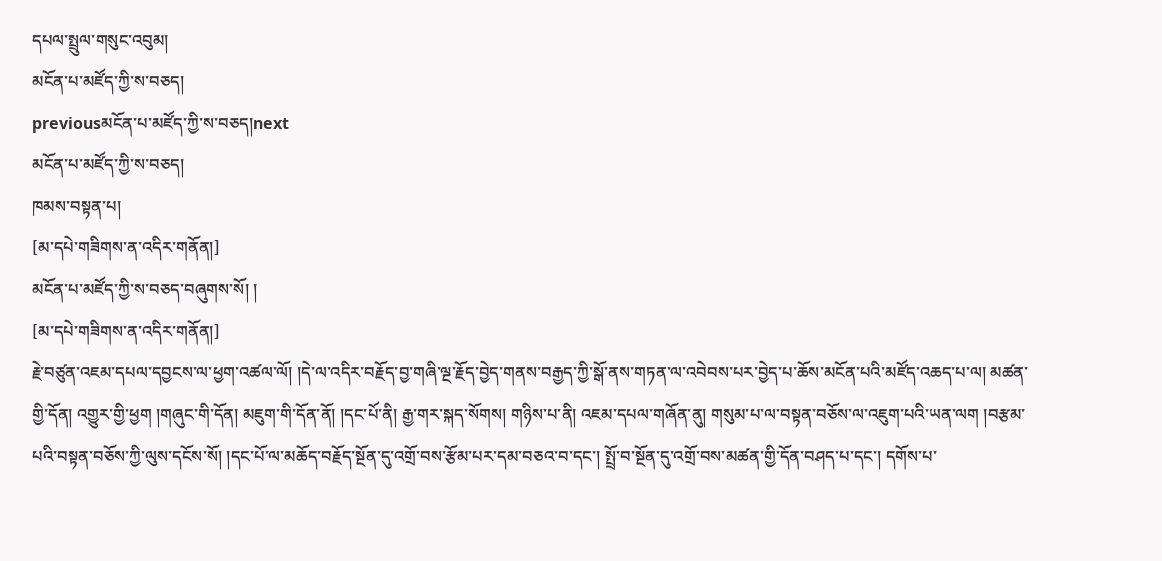དཔལ་སྤྲུལ་གསུང་འབུམ།
མངོན་པ་མཛོད་ཀྱི་ས་བཅད།
previousམངོན་པ་མཛོད་ཀྱི་ས་བཅད།next
མངོན་པ་མཛོད་ཀྱི་ས་བཅད།
ཁམས་བསྟན་པ།
[མ་དཔེ་གཟིགས་ན་འདིར་གནོན།]
མངོན་པ་མཛོད་ཀྱི་ས་བཅད་བཞུགས་སོ། །
[མ་དཔེ་གཟིགས་ན་འདིར་གནོན།]
རྗེ་བཙུན་འཇམ་དཔལ་དབྱངས་ལ་ཕྱག་འཚལ་ལོ། །དེ་ལ་འདིར་བརྗོད་བྱ་གཞི་ལྔ་རྗོད་བྱེད་གནས་བརྒྱད་ཀྱི་སྒོ་ནས་གཏན་ལ་འབེབས་པར་བྱེད་པ་ཆོས་མངོན་པའི་མཛོད་འཆད་པ་ལ། མཚན་གྱི་དོན། འགྱུར་གྱི་ཕྱག །གཞུང་གི་དོན། མཇུག་གི་དོན་ནོ། །དང་པོ་ནི། རྒྱ་གར་སྐད་སོགས། གཉིས་པ་ནི། འཇམ་དཔལ་གཞོན་ནུ། གསུམ་པ་ལ་བསྟན་བཅོས་ལ་འཇུག་པའི་ཡན་ལག །བརྩམ་པའི་བསྟན་བཅོས་ཀྱི་ལུས་དངོས་སོ། །དང་པོ་ལ་མཆོད་བརྗོད་སྔོན་དུ་འགྲོ་བས་རྩོམ་པར་དམ་བཅའ་བ་དང་། སྤྲོ་བ་སྔོན་དུ་འགྲོ་བས་མཚན་གྱི་དོན་བཤད་པ་དང་། དགོས་པ་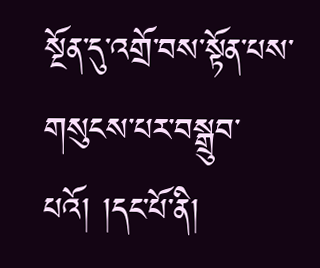སྔོན་དུ་འགྲོ་བས་སྟོན་པས་གསུངས་པར་བསྒྲུབ་པའོ། །དང་པོ་ནི།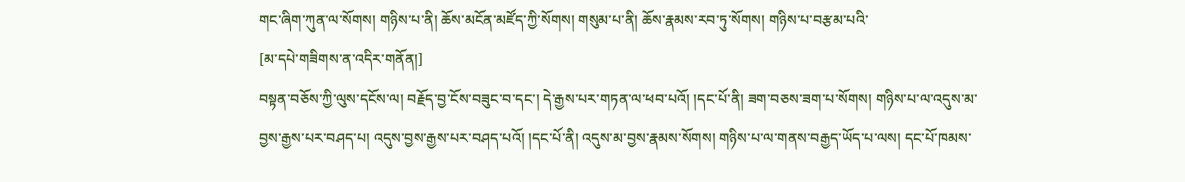གང་ཞིག་ཀུན་ལ་སོགས། གཉིས་པ་ནི། ཆོས་མངོན་མཛོད་ཀྱི་སོགས། གསུམ་པ་ནི། ཆོས་རྣམས་རབ་ཏུ་སོགས། གཉིས་པ་བརྩམ་པའི་
[མ་དཔེ་གཟིགས་ན་འདིར་གནོན།]
བསྟན་བཅོས་ཀྱི་ལུས་དངོས་ལ། བརྗོད་བྱ་ངོས་བཟུང་བ་དང་། དེ་རྒྱས་པར་གཏན་ལ་ཕབ་པའོ། །དང་པོ་ནི། ཟག་བཅས་ཟག་པ་སོགས། གཉིས་པ་ལ་འདུས་མ་བྱས་རྒྱས་པར་བཤད་པ། འདུས་བྱས་རྒྱས་པར་བཤད་པའོ། །དང་པོ་ནི། འདུས་མ་བྱས་རྣམས་སོགས། གཉིས་པ་ལ་གནས་བརྒྱད་ཡོད་པ་ལས། དང་པོ་ཁམས་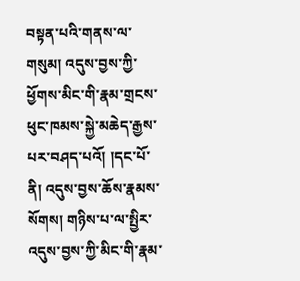བསྟན་པའི་གནས་ལ་གསུམ། འདུས་བྱས་ཀྱི་ཕྱོགས་མིང་གི་རྣམ་གྲངས་ཕུང་ཁམས་སྐྱེ་མཆེད་རྒྱས་པར་བཤད་པའོ། །དང་པོ་ནི། འདུས་བྱས་ཆོས་རྣམས་སོགས། གཉིས་པ་ལ་སྤྱིར་འདུས་བྱས་ཀྱི་མིང་གི་རྣམ་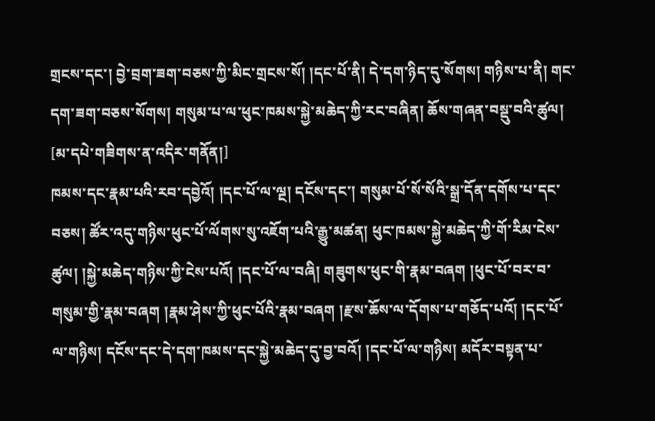གྲངས་དང་། བྱེ་བྲག་ཟག་བཅས་ཀྱི་མིང་གྲངས་སོ། །དང་པོ་ནི། དེ་དག་ཉིད་དུ་སོགས། གཉིས་པ་ནི། གང་དག་ཟག་བཅས་སོགས། གསུམ་པ་ལ་ཕུང་ཁམས་སྐྱེ་མཆེད་ཀྱི་རང་བཞིན། ཆོས་གཞན་བསྡུ་བའི་ཚུལ།
[མ་དཔེ་གཟིགས་ན་འདིར་གནོན།]
ཁམས་དང་རྣམ་པའི་རབ་དབྱེའོ། །དང་པོ་ལ་ལྔ། དངོས་དང་། གསུམ་པོ་སོ་སོའི་སྒྲ་དོན་དགོས་པ་དང་བཅས། ཚོར་འདུ་གཉིས་ཕུང་པོ་ལོགས་སུ་འཇོག་པའི་རྒྱུ་མཚན། ཕུང་ཁམས་སྐྱེ་མཆེད་ཀྱི་གོ་རིམ་ངེས་ཚུལ། །སྐྱེ་མཆེད་གཉིས་ཀྱི་ངེས་པའོ། །དང་པོ་ལ་བཞི། གཟུགས་ཕུང་གི་རྣམ་བཞག །ཕུང་པོ་བར་བ་གསུམ་གྱི་རྣམ་བཞག །རྣམ་ཤེས་ཀྱི་ཕུང་པོའི་རྣམ་བཞག །རྫས་ཆོས་ལ་དོགས་པ་གཅོད་པའོ། །དང་པོ་ལ་གཉིས། དངོས་དང་དེ་དག་ཁམས་དང་སྐྱེ་མཆེད་དུ་བྱ་བའོ། །དང་པོ་ལ་གཉིས། མདོར་བསྟན་པ་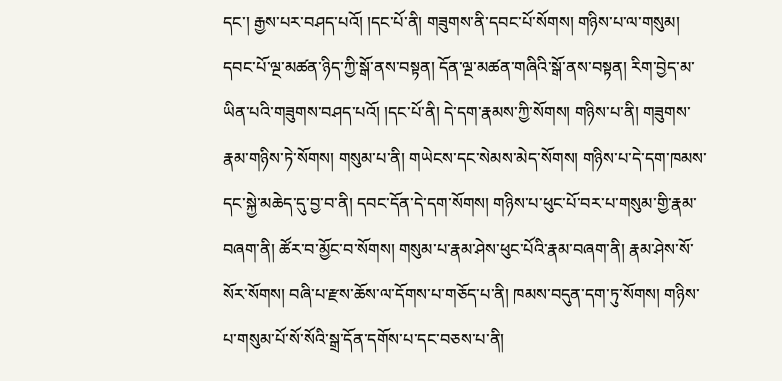དང་། རྒྱས་པར་བཤད་པའོ། །དང་པོ་ནི། གཟུགས་ནི་དབང་པོ་སོགས། གཉིས་པ་ལ་གསུམ། དབང་པོ་ལྔ་མཚན་ཉིད་ཀྱི་སྒོ་ནས་བསྟན། དོན་ལྔ་མཚན་གཞིའི་སྒོ་ནས་བསྟན། རིག་བྱེད་མ་ཡིན་པའི་གཟུགས་བཤད་པའོ། །དང་པོ་ནི། དེ་དག་རྣམས་ཀྱི་སོགས། གཉིས་པ་ནི། གཟུགས་རྣམ་གཉིས་ཏེ་སོགས། གསུམ་པ་ནི། གཡེངས་དང་སེམས་མེད་སོགས། གཉིས་པ་དེ་དག་ཁམས་དང་སྐྱེ་མཆེད་དུ་བྱ་བ་ནི། དབང་དོན་དེ་དག་སོགས། གཉིས་པ་ཕུང་པོ་བར་པ་གསུམ་གྱི་རྣམ་བཞག་ནི། ཚོར་བ་མྱོང་བ་སོགས། གསུམ་པ་རྣམ་ཤེས་ཕུང་པོའི་རྣམ་བཞག་ནི། རྣམ་ཤེས་སོ་སོར་སོགས། བཞི་པ་རྫས་ཆོས་ལ་དོགས་པ་གཅོད་པ་ནི། ཁམས་བདུན་དག་ཏུ་སོགས། གཉིས་པ་གསུམ་པོ་སོ་སོའི་སྒྲ་དོན་དགོས་པ་དང་བཅས་པ་ནི།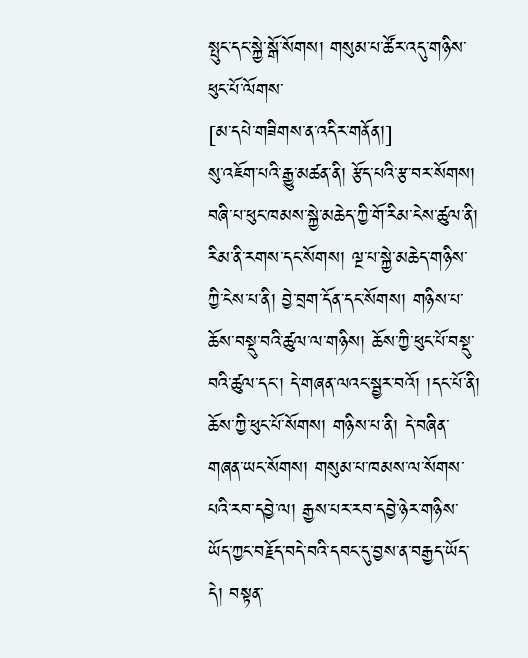སྤུང་དང་སྐྱེ་སྒོ་སོགས། གསུམ་པ་ཚོར་འདུ་གཉིས་ཕུང་པོ་ལོགས་
[མ་དཔེ་གཟིགས་ན་འདིར་གནོན།]
སུ་འཇོག་པའི་རྒྱུ་མཚན་ནི། རྩོད་པའི་རྩ་བར་སོགས། བཞི་པ་ཕུང་ཁམས་སྐྱེ་མཆེད་ཀྱི་གོ་རིམ་ངེས་ཚུལ་ནི། རིམ་ནི་རགས་དང་སོགས། ལྔ་པ་སྐྱེ་མཆེད་གཉིས་ཀྱི་ངེས་པ་ནི། བྱེ་བྲག་དོན་དང་སོགས། གཉིས་པ་ཆོས་བསྡུ་བའི་ཚུལ་ལ་གཉིས། ཆོས་ཀྱི་ཕུང་པོ་བསྡུ་བའི་ཚུལ་དང་། དེ་གཞན་ལའང་སྦྱར་བའོ། །དང་པོ་ནི། ཆོས་ཀྱི་ཕུང་པོ་སོགས། གཉིས་པ་ནི། དེ་བཞིན་གཞན་ཡང་སོགས། གསུམ་པ་ཁམས་ལ་སོགས་པའི་རབ་དབྱེ་ལ། རྒྱས་པར་རབ་དབྱེ་ཉེར་གཉིས་ཡོད་ཀྱང་བརྗོད་བདེ་བའི་དབང་དུ་བྱས་ན་བརྒྱད་ཡོད་དེ། བསྟན་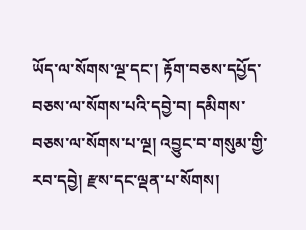ཡོད་ལ་སོགས་ལྔ་དང་། རྟོག་བཅས་དཔྱོད་བཅས་ལ་སོགས་པའི་དབྱེ་བ། དམིགས་བཅས་ལ་སོགས་པ་ལྔ། འབྱུང་བ་གསུམ་གྱི་རབ་དབྱེ། རྫས་དང་ལྡན་པ་སོགས།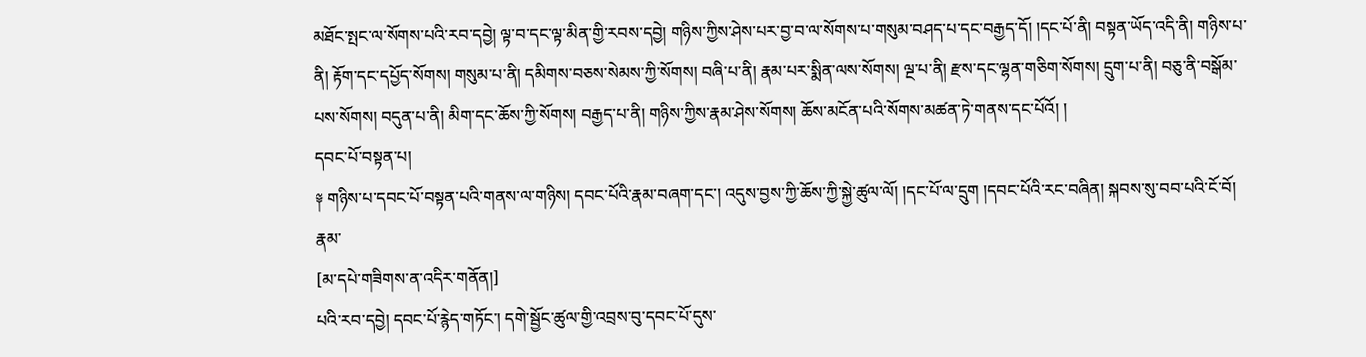མཐོང་སྤང་ལ་སོགས་པའི་རབ་དབྱེ། ལྟ་བ་དང་ལྟ་མིན་གྱི་རབས་དབྱེ། གཉིས་ཀྱིས་ཤེས་པར་བྱ་བ་ལ་སོགས་པ་གསུམ་བཤད་པ་དང་བརྒྱད་དོ། །དང་པོ་ནི། བསྟན་ཡོད་འདི་ནི། གཉིས་པ་ནི། རྟོག་དང་དཔྱོད་སོགས། གསུམ་པ་ནི། དམིགས་བཅས་སེམས་ཀྱི་སོགས། བཞི་པ་ནི། རྣམ་པར་སྨིན་ལས་སོགས། ལྔ་པ་ནི། རྫས་དང་ལྷན་གཅིག་སོགས། དྲུག་པ་ནི། བཅུ་ནི་བསྒོམ་པས་སོགས། བདུན་པ་ནི། མིག་དང་ཆོས་ཀྱི་སོགས། བརྒྱད་པ་ནི། གཉིས་ཀྱིས་རྣམ་ཤེས་སོགས། ཆོས་མངོན་པའི་སོགས་མཚན་ཏེ་གནས་དང་པོའོ། །
དབང་པོ་བསྟན་པ།
༈ གཉིས་པ་དབང་པོ་བསྟན་པའི་གནས་ལ་གཉིས། དབང་པོའི་རྣམ་བཞག་དང་། འདུས་བྱས་ཀྱི་ཆོས་ཀྱི་སྐྱེ་ཚུལ་ལོ། །དང་པོ་ལ་དྲུག །དབང་པོའི་རང་བཞིན། སྐབས་སུ་བབ་པའི་ངོ་བོ། རྣམ་
[མ་དཔེ་གཟིགས་ན་འདིར་གནོན།]
པའི་རབ་དབྱེ། དབང་པོ་རྙེད་གཏོང་། དགེ་སྦྱོང་ཚུལ་གྱི་འབྲས་བུ་དབང་པོ་དུས་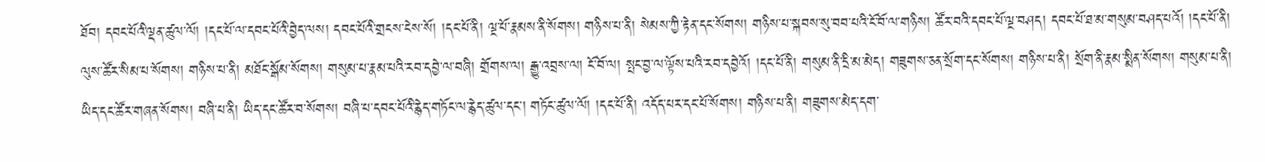ཐོབ། དབང་པོའི་ལྡན་ཚུལ་ལོ། །དང་པོ་ལ་དབང་པོའི་བྱེད་ལས། དབང་པོའི་གྲངས་ངེས་སོ། །དང་པོ་ནི། ལྔ་པོ་རྣམས་ནི་སོགས། གཉིས་པ་ནི། སེམས་ཀྱི་རྟེན་དང་སོགས། གཉིས་པ་སྐབས་སུ་བབ་པའི་ངོ་བོ་ལ་གཉིས། ཚོར་བའི་དབང་པོ་ལྔ་བཤད། དབང་པོ་ཐ་མ་གསུམ་བཤད་པའོ། །དང་པོ་ནི། ལུས་ཚོར་སིམ་པ་སོགས། གཉིས་པ་ནི། མཐོང་སྒོམ་སོགས། གསུམ་པ་རྣམ་པའི་རབ་དབྱེ་ལ་བཞི། གྲོགས་ལ། རྒྱུ་འབྲས་ལ། ངོ་བོ་ལ། སྤང་བྱ་ལ་ལྟོས་པའི་རབ་དབྱེའོ། །དང་པོ་ནི། གསུམ་ནི་དྲི་མ་མེད། གཟུགས་ཅན་སྲོག་དང་སོགས། གཉིས་པ་ནི། སྲོག་ནི་རྣམ་སྨིན་སོགས། གསུམ་པ་ནི། ཡིད་དང་ཚོར་གཞན་སོགས། བཞི་པ་ནི། ཡིད་དང་ཚོར་བ་སོགས། བཞི་པ་དབང་པོའི་རྙེད་གཏོང་ལ་རྙེད་ཚུལ་དང་། གཏོང་ཚུལ་ལོ། །དང་པོ་ནི། འདོད་པར་དང་པོ་སོགས། གཉིས་པ་ནི། གཟུགས་མེད་དག་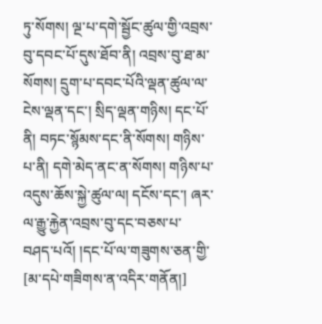ཏུ་སོགས། ལྔ་པ་དགེ་སྦྱོང་ཚུལ་གྱི་འབྲས་བུ་དབང་པོ་དུས་ཐོབ་ནི། འབྲས་བུ་ཐ་མ་སོགས། དྲུག་པ་དབང་པོའི་ལྡན་ཚུལ་ལ་ངེས་ལྡན་དང་། སྲིད་ལྡན་གཉིས། དང་པོ་ནི། བཏང་སྙོམས་དང་ནི་སོགས། གཉིས་པ་ནི། དགེ་མེད་ནང་ན་སོགས། གཉིས་པ་འདུས་ཆོས་སྐྱེ་ཚུལ་ལ། དངོས་དང་། ཞར་ལ་རྒྱུ་རྐྱེན་འབྲས་བུ་དང་བཅས་པ་བཤད་པའོ། །དང་པོ་ལ་གཟུགས་ཅན་གྱི་
[མ་དཔེ་གཟིགས་ན་འདིར་གནོན།]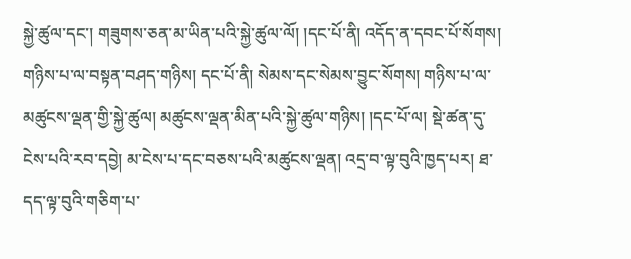སྐྱེ་ཚུལ་དང་། གཟུགས་ཅན་མ་ཡིན་པའི་སྐྱེ་ཚུལ་ལོ། །དང་པོ་ནི། འདོད་ན་དབང་པོ་སོགས། གཉིས་པ་ལ་བསྟན་བཤད་གཉིས། དང་པོ་ནི། སེམས་དང་སེམས་བྱུང་སོགས། གཉིས་པ་ལ་མཚུངས་ལྡན་གྱི་སྐྱེ་ཚུལ། མཚུངས་ལྡན་མིན་པའི་སྐྱེ་ཚུལ་གཉིས། །དང་པོ་ལ། སྡེ་ཚན་དུ་ངེས་པའི་རབ་དབྱེ། མ་ངེས་པ་དང་བཅས་པའི་མཚུངས་ལྡན། འདྲ་བ་ལྟ་བུའི་ཁྱད་པར། ཐ་དད་ལྟ་བུའི་གཅིག་པ་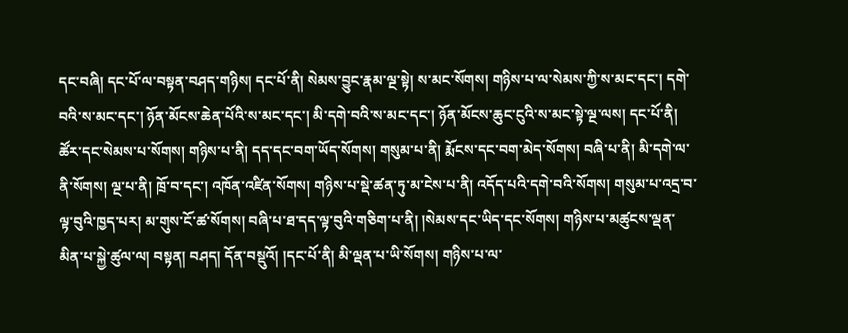དང་བཞི། དང་པོ་ལ་བསྟན་བཤད་གཉིས། དང་པོ་ནི། སེམས་བྱུང་རྣམ་ལྔ་སྟེ། ས་མང་སོགས། གཉིས་པ་ལ་སེམས་ཀྱི་ས་མང་དང་། དགེ་བའི་ས་མང་དང་། ཉོན་མོངས་ཆེན་པོའི་ས་མང་དང་། མི་དགེ་བའི་ས་མང་དང་། ཉོན་མོངས་ཆུང་ངུའི་ས་མང་སྟེ་ལྔ་ལས། དང་པོ་ནི། ཚོར་དང་སེམས་པ་སོགས། གཉིས་པ་ནི། དད་དང་བག་ཡོད་སོགས། གསུམ་པ་ནི། རྨོངས་དང་བག་མེད་སོགས། བཞི་པ་ནི། མི་དགེ་ལ་ནི་སོགས། ལྔ་པ་ནི། ཁྲོ་བ་དང་། འཁོན་འཛིན་སོགས། གཉིས་པ་སྡེ་ཚན་ཏུ་མ་ངེས་པ་ནི། འདོད་པའི་དགེ་བའི་སོགས། གསུམ་པ་འདྲ་བ་ལྟ་བུའི་ཁྱད་པར། མ་གུས་ངོ་ཚ་སོགས། བཞི་པ་ཐ་དད་ལྟ་བུའི་གཅིག་པ་ནི། །སེམས་དང་ཡིད་དང་སོགས། གཉིས་པ་མཚུངས་ལྡན་མིན་པ་སྐྱེ་ཚུལ་ལ། བསྟན། བཤད། དོན་བསྡུའོ། །དང་པོ་ནི། མི་ལྡན་པ་ཡི་སོགས། གཉིས་པ་ལ་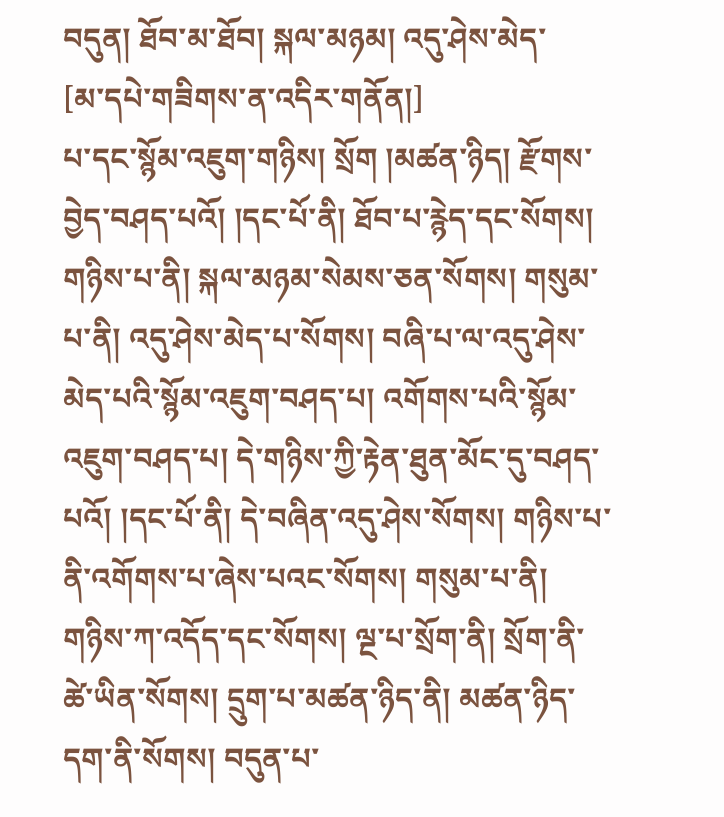བདུན། ཐོབ་མ་ཐོབ། སྐལ་མཉམ། འདུ་ཤེས་མེད་
[མ་དཔེ་གཟིགས་ན་འདིར་གནོན།]
པ་དང་སྙོམ་འཇུག་གཉིས། སྲོག །མཚན་ཉིད། རྫོགས་བྱེད་བཤད་པའོ། །དང་པོ་ནི། ཐོབ་པ་རྙེད་དང་སོགས། གཉིས་པ་ནི། སྐལ་མཉམ་སེམས་ཅན་སོགས། གསུམ་པ་ནི། འདུ་ཤེས་མེད་པ་སོགས། བཞི་པ་ལ་འདུ་ཤེས་མེད་པའི་སྙོམ་འཇུག་བཤད་པ། འགོགས་པའི་སྙོམ་འཇུག་བཤད་པ། དེ་གཉིས་ཀྱི་རྟེན་ཐུན་མོང་དུ་བཤད་པའོ། །དང་པོ་ནི། དེ་བཞིན་འདུ་ཤེས་སོགས། གཉིས་པ་ནི་འགོགས་པ་ཞེས་པའང་སོགས། གསུམ་པ་ནི། གཉིས་ཀ་འདོད་དང་སོགས། ལྔ་པ་སྲོག་ནི། སྲོག་ནི་ཚེ་ཡིན་སོགས། དྲུག་པ་མཚན་ཉིད་ནི། མཚན་ཉིད་དག་ནི་སོགས། བདུན་པ་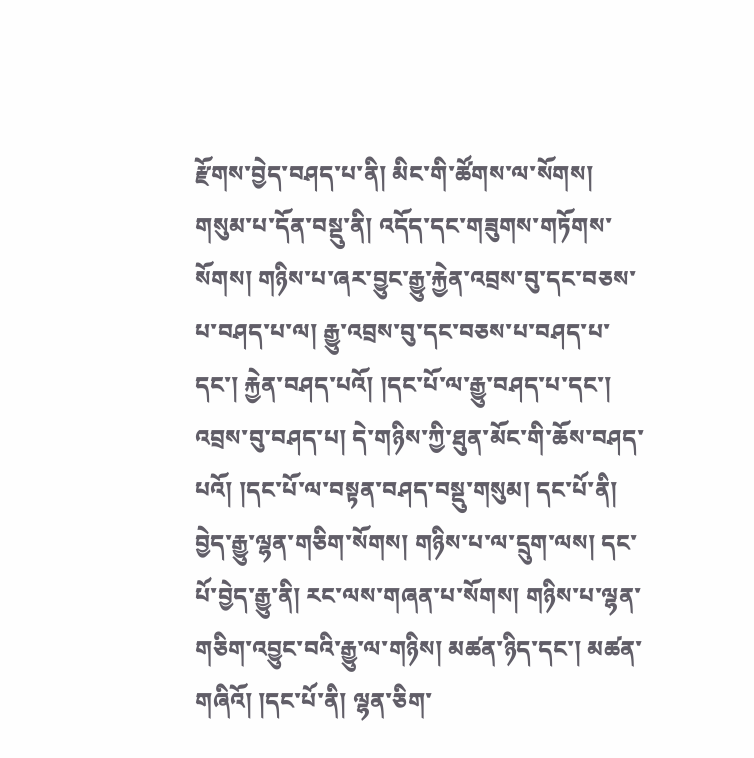རྫོགས་བྱེད་བཤད་པ་ནི། མིང་གི་ཚོགས་ལ་སོགས། གསུམ་པ་དོན་བསྡུ་ནི། འདོད་དང་གཟུགས་གཏོགས་སོགས། གཉིས་པ་ཞར་བྱུང་རྒྱུ་རྐྱེན་འབྲས་བུ་དང་བཅས་པ་བཤད་པ་ལ། རྒྱུ་འབྲས་བུ་དང་བཅས་པ་བཤད་པ་དང་། རྐྱེན་བཤད་པའོ། །དང་པོ་ལ་རྒྱུ་བཤད་པ་དང་། འབྲས་བུ་བཤད་པ། དེ་གཉིས་ཀྱི་ཐུན་མོང་གི་ཆོས་བཤད་པའོ། །དང་པོ་ལ་བསྟན་བཤད་བསྡུ་གསུམ། དང་པོ་ནི། བྱེད་རྒྱུ་ལྷན་གཅིག་སོགས། གཉིས་པ་ལ་དྲུག་ལས། དང་པོ་བྱེད་རྒྱུ་ནི། རང་ལས་གཞན་པ་སོགས། གཉིས་པ་ལྷན་གཅིག་འབྱུང་བའི་རྒྱུ་ལ་གཉིས། མཚན་ཉིད་དང་། མཚན་གཞིའོ། །དང་པོ་ནི། ལྷན་ཅིག་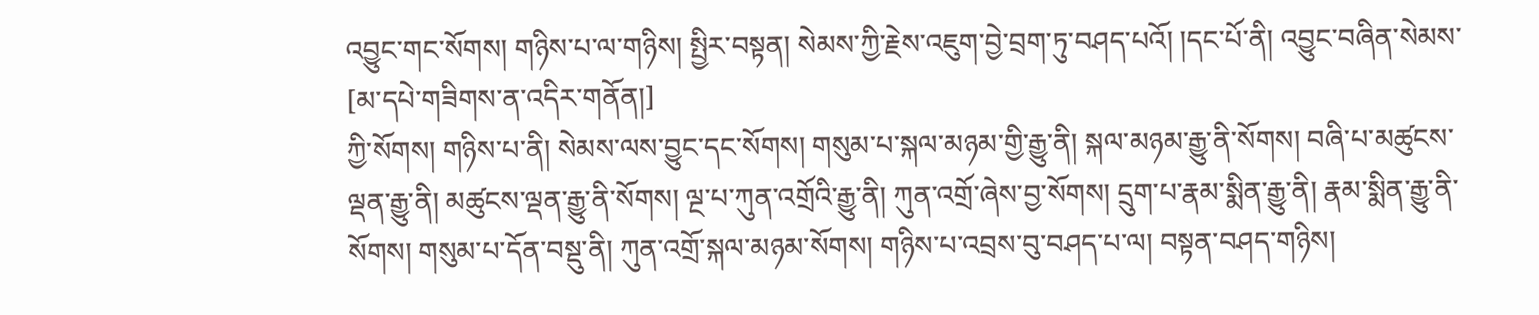འབྱུང་གང་སོགས། གཉིས་པ་ལ་གཉིས། སྤྱིར་བསྟན། སེམས་ཀྱི་རྗེས་འཇུག་བྱེ་བྲག་ཏུ་བཤད་པའོ། །དང་པོ་ནི། འབྱུང་བཞིན་སེམས་
[མ་དཔེ་གཟིགས་ན་འདིར་གནོན།]
ཀྱི་སོགས། གཉིས་པ་ནི། སེམས་ལས་བྱུང་དང་སོགས། གསུམ་པ་སྐལ་མཉམ་གྱི་རྒྱུ་ནི། སྐལ་མཉམ་རྒྱུ་ནི་སོགས། བཞི་པ་མཚུངས་ལྡན་རྒྱུ་ནི། མཚུངས་ལྡན་རྒྱུ་ནི་སོགས། ལྔ་པ་ཀུན་འགྲོའི་རྒྱུ་ནི། ཀུན་འགྲོ་ཞེས་བྱ་སོགས། དྲུག་པ་རྣམ་སྨིན་རྒྱུ་ནི། རྣམ་སྨིན་རྒྱུ་ནི་སོགས། གསུམ་པ་དོན་བསྡུ་ནི། ཀུན་འགྲོ་སྐལ་མཉམ་སོགས། གཉིས་པ་འབྲས་བུ་བཤད་པ་ལ། བསྟན་བཤད་གཉིས།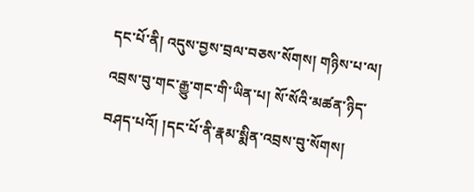དང་པོ་ནི། འདུས་བྱས་བྲལ་བཅས་སོགས། གཉིས་པ་ལ། འབྲས་བུ་གང་རྒྱུ་གང་གི་ཡིན་པ། སོ་སོའི་མཚན་ཉིད་བཤད་པའོ། །དང་པོ་ནི་རྣམ་སྨིན་འབྲས་བུ་སོགས།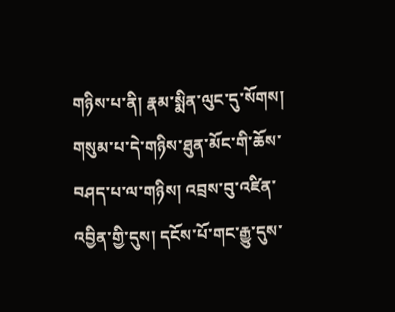གཉིས་པ་ནི། རྣམ་སྨིན་ལུང་དུ་སོགས། གསུམ་པ་དེ་གཉིས་ཐུན་མོང་གི་ཆོས་བཤད་པ་ལ་གཉིས། འབྲས་བུ་འཛིན་འབྱིན་གྱི་དུས། དངོས་པོ་གང་རྒྱུ་དུས་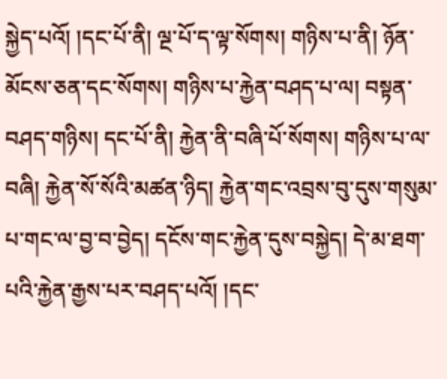སྐྱེད་པའོ། །དང་པོ་ནི། ལྔ་པོ་ད་ལྟ་སོགས། གཉིས་པ་ནི། ཉོན་མོངས་ཅན་དང་སོགས། གཉིས་པ་རྐྱེན་བཤད་པ་ལ། བསྟན་བཤད་གཉིས། དང་པོ་ནི། རྐྱེན་ནི་བཞི་པོ་སོགས། གཉིས་པ་ལ་བཞི། རྐྱེན་སོ་སོའི་མཚན་ཉིད། རྐྱེན་གང་འབྲས་བུ་དུས་གསུམ་པ་གང་ལ་བྱ་བ་བྱེད། དངོས་གང་རྐྱེན་དུས་བསྐྱེད། དེ་མ་ཐག་པའི་རྐྱེན་རྒྱས་པར་བཤད་པའོ། །དང་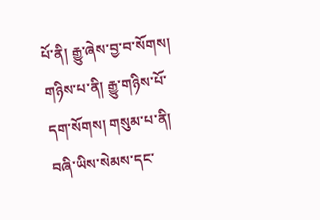པོ་ནི། རྒྱུ་ཞེས་བྱ་བ་སོགས། གཉིས་པ་ནི། རྒྱུ་གཉིས་པོ་དག་སོགས། གསུམ་པ་ནི། བཞི་ཡིས་སེམས་དང་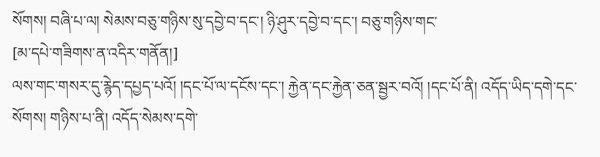སོགས། བཞི་པ་ལ། སེམས་བཅུ་གཉིས་སུ་དབྱེ་བ་དང་། ཉི་ཤུར་དབྱེ་བ་དང་། བཅུ་གཉིས་གང་
[མ་དཔེ་གཟིགས་ན་འདིར་གནོན།]
ལས་གང་གསར་དུ་རྙེད་དཔྱད་པའོ། །དང་པོ་ལ་དངོས་དང་། རྐྱེན་དང་རྐྱེན་ཅན་སྦྱར་བའོ། །དང་པོ་ནི། འདོད་ཡིད་དགེ་དང་སོགས། གཉིས་པ་ནི། འདོད་སེམས་དགེ་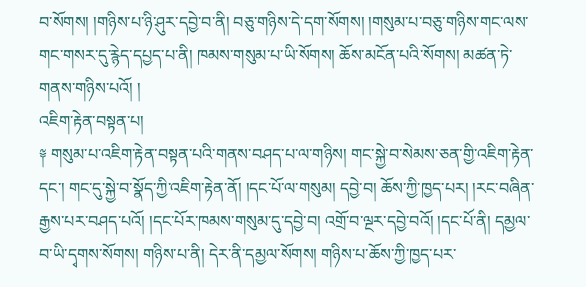བ་སོགས། །གཉིས་པ་ཉི་ཤུར་དབྱེ་བ་ནི། བཅུ་གཉིས་དེ་དག་སོགས། །གསུམ་པ་བཅུ་གཉིས་གང་ལས་གང་གསར་དུ་རྙེད་དཔྱད་པ་ནི། ཁམས་གསུམ་པ་ཡི་སོགས། ཆོས་མངོན་པའི་སོགས། མཚན་ཏེ་གནས་གཉིས་པའོ། །
འཇིག་རྟེན་བསྟན་པ།
༈ གསུམ་པ་འཇིག་རྟེན་བསྟན་པའི་གནས་བཤད་པ་ལ་གཉིས། གང་སྐྱེ་བ་སེམས་ཅན་གྱི་འཇིག་རྟེན་དང་། གང་དུ་སྐྱེ་བ་སྣོད་ཀྱི་འཇིག་རྟེན་ནོ། །དང་པོ་ལ་གསུམ། དབྱེ་བ། ཆོས་ཀྱི་ཁྱད་པར། །རང་བཞིན་རྒྱས་པར་བཤད་པའོ། །དང་པོར་ཁམས་གསུམ་དུ་དབྱེ་བ། འགྲོ་བ་ལྔར་དབྱེ་བའོ། །དང་པོ་ནི། དམྱལ་བ་ཡི་དྭགས་སོགས། གཉིས་པ་ནི། དེར་ནི་དམྱལ་སོགས། གཉིས་པ་ཆོས་ཀྱི་ཁྱད་པར་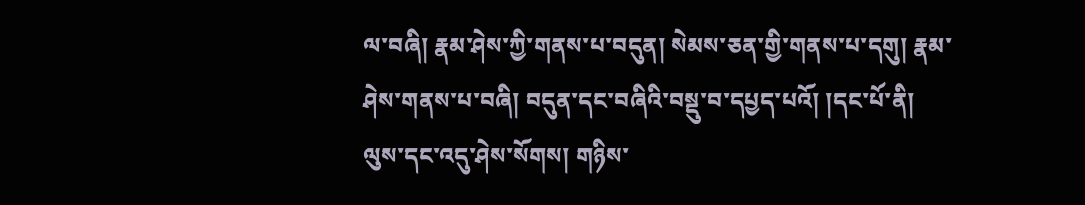ལ་བཞི། རྣམ་ཤེས་ཀྱི་གནས་པ་བདུན། སེམས་ཅན་གྱི་གནས་པ་དགུ། རྣམ་ཤེས་གནས་པ་བཞི། བདུན་དང་བཞིའི་བསྡུ་བ་དཔྱད་པའོ། །དང་པོ་ནི། ལུས་དང་འདུ་ཤེས་སོགས། གཉིས་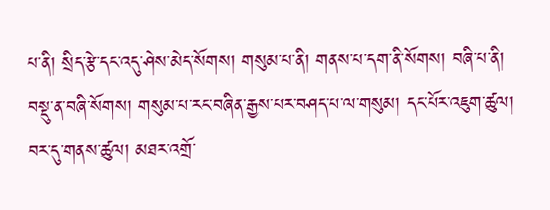པ་ནི། སྲིད་རྩེ་དང་འདུ་ཤེས་མེད་སོགས། གསུམ་པ་ནི། གནས་པ་དག་ནི་སོགས། བཞི་པ་ནི། བསྡུ་ན་བཞི་སོགས། གསུམ་པ་རང་བཞིན་རྒྱས་པར་བཤད་པ་ལ་གསུམ། དང་པོར་འཇུག་ཚུལ། བར་དུ་གནས་ཚུལ། མཐར་འགྲོ་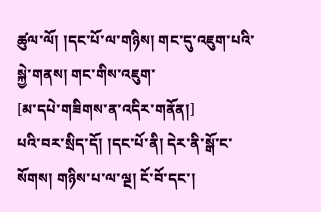ཚུལ་ལོ། །དང་པོ་ལ་གཉིས། གང་དུ་འཇུག་པའི་སྐྱེ་གནས། གང་གིས་འཇུག་
[མ་དཔེ་གཟིགས་ན་འདིར་གནོན།]
པའི་བར་སྲིད་དོ། །དང་པོ་ནི། དེར་ནི་སྒོ་ང་སོགས། གཉིས་པ་ལ་ལྔ། ངོ་བོ་དང་།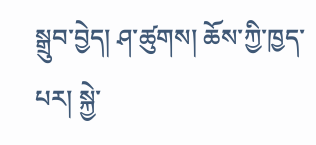སྒྲུབ་བྱེད། ཤ་ཚུགས། ཆོས་ཀྱི་ཁྱད་པར། སྐྱེ་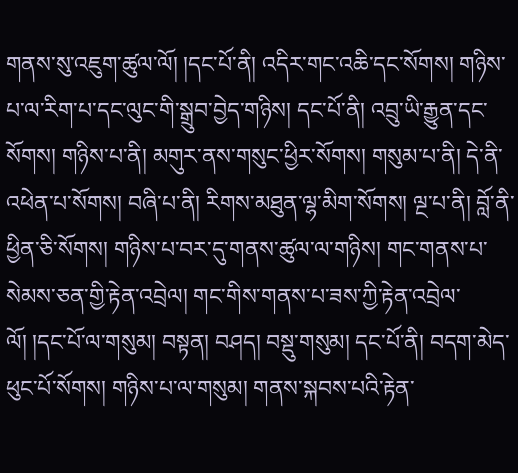གནས་སུ་འཇུག་ཚུལ་ལོ། །དང་པོ་ནི། འདིར་གང་འཆི་དང་སོགས། གཉིས་པ་ལ་རིག་པ་དང་ལུང་གི་སྒྲུབ་བྱེད་གཉིས། དང་པོ་ནི། འབྲུ་ཡི་རྒྱུན་དང་སོགས། གཉིས་པ་ནི། མགུར་ནས་གསུང་ཕྱིར་སོགས། གསུམ་པ་ནི། དེ་ནི་འཕེན་པ་སོགས། བཞི་པ་ནི། རིགས་མཐུན་ལྷ་མིག་སོགས། ལྔ་པ་ནི། བློ་ནི་ཕྱིན་ཅི་སོགས། གཉིས་པ་བར་དུ་གནས་ཚུལ་ལ་གཉིས། གང་གནས་པ་སེམས་ཅན་གྱི་རྟེན་འབྲེལ། གང་གིས་གནས་པ་ཟས་ཀྱི་རྟེན་འབྲེལ་ལོ། །དང་པོ་ལ་གསུམ། བསྟན། བཤད། བསྡུ་གསུམ། དང་པོ་ནི། བདག་མེད་ཕུང་པོ་སོགས། གཉིས་པ་ལ་གསུམ། གནས་སྐབས་པའི་རྟེན་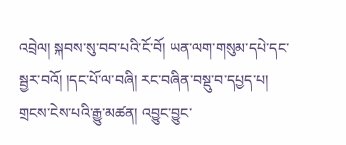འབྲེལ། སྐབས་སུ་བབ་པའི་ངོ་བོ། ཡན་ལག་གསུམ་དཔེ་དང་སྦྱར་བའོ། །དང་པོ་ལ་བཞི། རང་བཞིན་བསྡུ་བ་དཔྱད་པ། གྲངས་ངེས་པའི་རྒྱུ་མཚན། འབྱུང་བྱུང་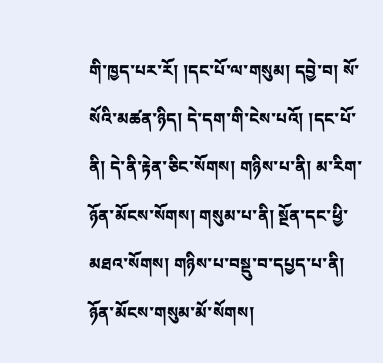གི་ཁྱད་པར་རོ། །དང་པོ་ལ་གསུམ། དབྱེ་བ། སོ་སོའི་མཚན་ཉིད། དེ་དག་གི་ངེས་པའོ། །དང་པོ་ནི། དེ་ནི་རྟེན་ཅིང་སོགས། གཉིས་པ་ནི། མ་རིག་ཉོན་མོངས་སོགས། གསུམ་པ་ནི། སྔོན་དང་ཕྱི་མཐའ་སོགས། གཉིས་པ་བསྡུ་བ་དཔྱད་པ་ནི། ཉོན་མོངས་གསུམ་མོ་སོགས།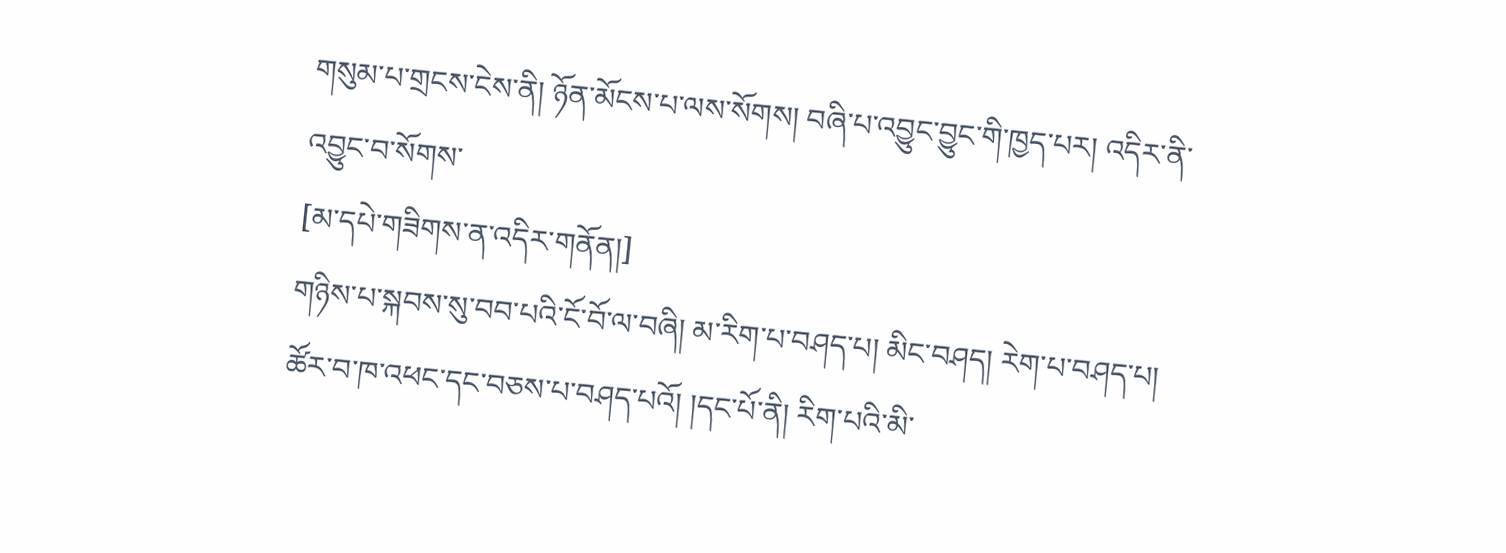གསུམ་པ་གྲངས་ངེས་ནི། ཉོན་མོངས་པ་ལས་སོགས། བཞི་པ་འབྱུང་བྱུང་གི་ཁྱད་པར། འདིར་ནི་འབྱུང་བ་སོགས་
[མ་དཔེ་གཟིགས་ན་འདིར་གནོན།]
གཉིས་པ་སྐབས་སུ་བབ་པའི་ངོ་བོ་ལ་བཞི། མ་རིག་པ་བཤད་པ། མིང་བཤད། རེག་པ་བཤད་པ། ཚོར་བ་ཁ་འཕང་དང་བཅས་པ་བཤད་པའོ། །དང་པོ་ནི། རིག་པའི་མི་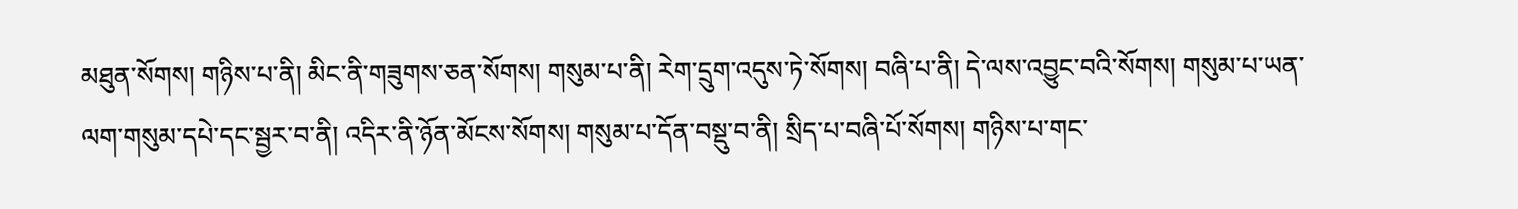མཐུན་སོགས། གཉིས་པ་ནི། མིང་ནི་གཟུགས་ཅན་སོགས། གསུམ་པ་ནི། རེག་དྲུག་འདུས་ཏེ་སོགས། བཞི་པ་ནི། དེ་ལས་འབྱུང་བའི་སོགས། གསུམ་པ་ཡན་ལག་གསུམ་དཔེ་དང་སྦྱར་བ་ནི། འདིར་ནི་ཉོན་མོངས་སོགས། གསུམ་པ་དོན་བསྡུ་བ་ནི། སྲིད་པ་བཞི་པོ་སོགས། གཉིས་པ་གང་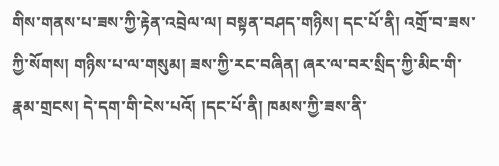གིས་གནས་པ་ཟས་ཀྱི་རྟེན་འབྲེལ་ལ། བསྟན་བཤད་གཉིས། དང་པོ་ནི། འགྲོ་བ་ཟས་ཀྱི་སོགས། གཉིས་པ་ལ་གསུམ། ཟས་ཀྱི་རང་བཞིན། ཞར་ལ་བར་སྲིད་ཀྱི་མིང་གི་རྣམ་གྲངས། དེ་དག་གི་ངེས་པའོ། །དང་པོ་ནི། ཁམས་ཀྱི་ཟས་ནི་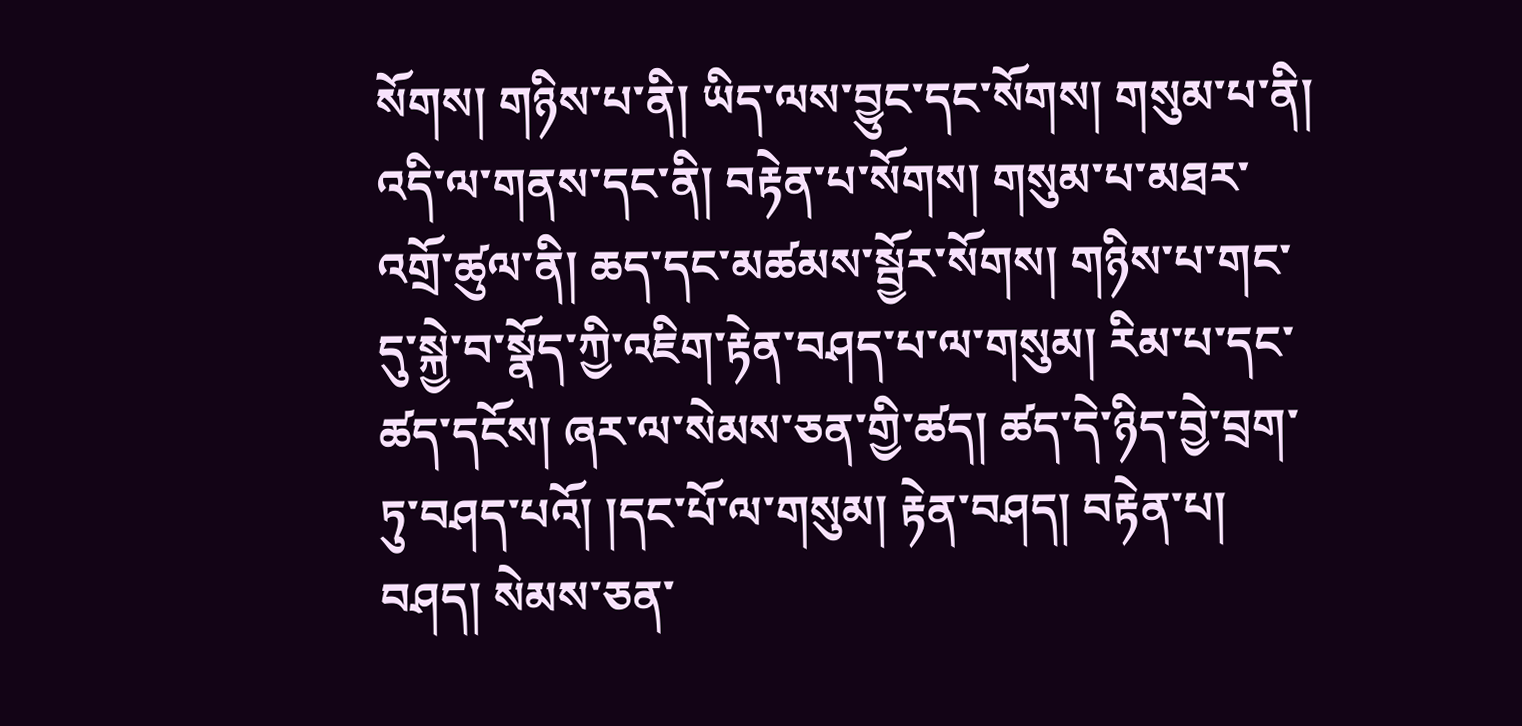སོགས། གཉིས་པ་ནི། ཡིད་ལས་བྱུང་དང་སོགས། གསུམ་པ་ནི། འདི་ལ་གནས་དང་ནི། བརྟེན་པ་སོགས། གསུམ་པ་མཐར་འགྲོ་ཚུལ་ནི། ཆད་དང་མཚམས་སྦྱོར་སོགས། གཉིས་པ་གང་དུ་སྐྱེ་བ་སྣོད་ཀྱི་འཇིག་རྟེན་བཤད་པ་ལ་གསུམ། རིམ་པ་དང་ཚད་དངོས། ཞར་ལ་སེམས་ཅན་གྱི་ཚད། ཚད་དེ་ཉིད་བྱེ་བྲག་ཏུ་བཤད་པའོ། །དང་པོ་ལ་གསུམ། རྟེན་བཤད། བརྟེན་པ། བཤད། སེམས་ཅན་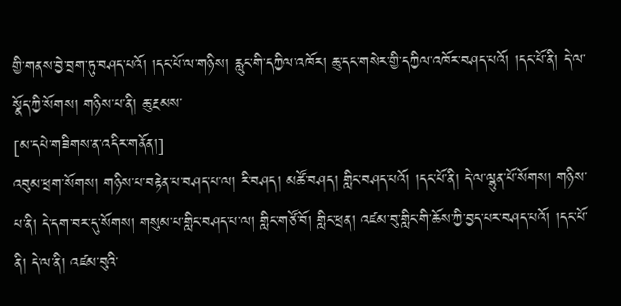གྱི་གནས་བྱེ་བྲག་ཏུ་བཤད་པའོ། །དང་པོ་ལ་གཉིས། རླུང་གི་དཀྱིལ་འཁོར། ཆུ་དང་གསེར་གྱི་དཀྱིལ་འཁོར་བཤད་པའོ། །དང་པོ་ནི། དེ་ལ་སྣོད་ཀྱི་སོགས། གཉིས་པ་ནི། ཆུ་རྔམས་
[མ་དཔེ་གཟིགས་ན་འདིར་གནོན།]
འབུམ་ཕྲག་སོགས། གཉིས་པ་བརྟེན་པ་བཤད་པ་ལ། རི་བཤད། མཚོ་བཤད། གླིང་བཤད་པའོ། །དང་པོ་ནི། དེ་ལ་ལྷུན་པོ་སོགས། གཉིས་པ་ནི། དེ་དག་བར་དུ་སོགས། གསུམ་པ་གླིང་བཤད་པ་ལ། གླིང་གཙོ་བོ། གླིང་ཕྲན། འཛམ་བུ་གླིང་གི་ཆོས་ཀྱི་བྱད་པར་བཤད་པའོ། །དང་པོ་ནི། དེ་ལ་ནི། འཛམ་བུའི་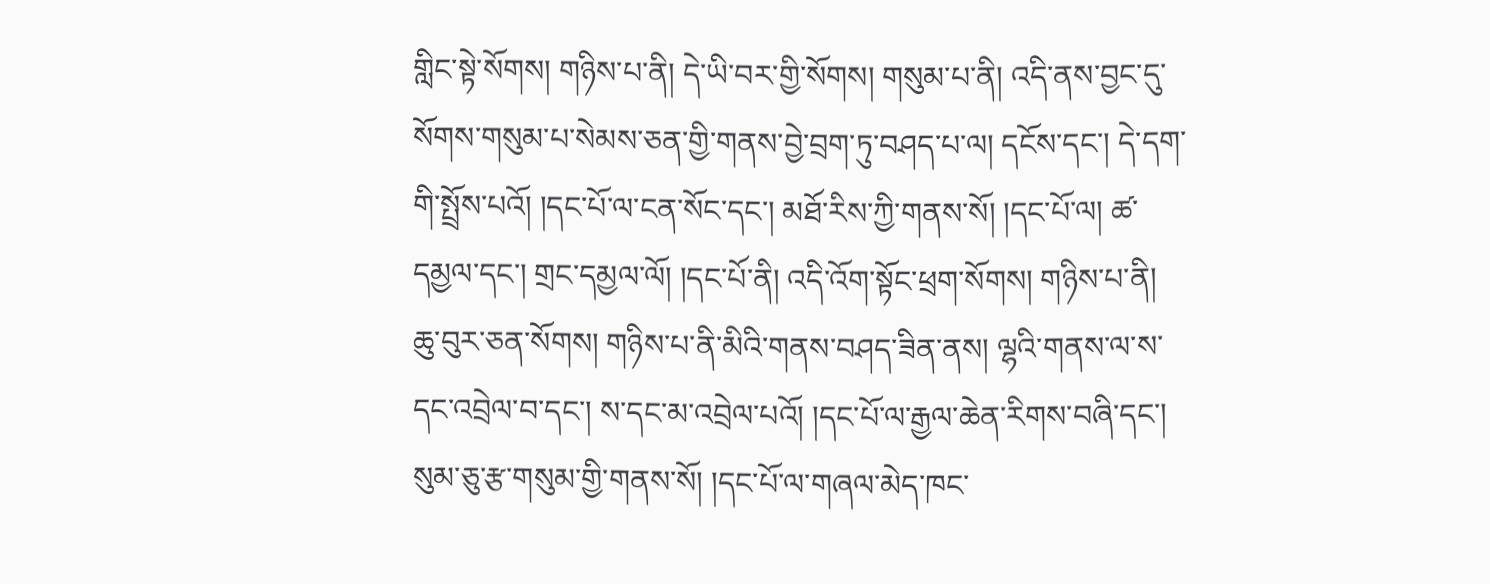གླིང་སྟེ་སོགས། གཉིས་པ་ནི། དེ་ཡི་བར་གྱི་སོགས། གསུམ་པ་ནི། འདི་ནས་བྱང་དུ་སོགས་གསུམ་པ་སེམས་ཅན་གྱི་གནས་བྱེ་བྲག་ཏུ་བཤད་པ་ལ། དངོས་དང་། དེ་དག་གི་སྤྲོས་པའོ། །དང་པོ་ལ་ངན་སོང་དང་། མཐོ་རིས་ཀྱི་གནས་སོ། །དང་པོ་ལ། ཚ་དམྱལ་དང་། གྲང་དམྱལ་ལོ། །དང་པོ་ནི། འདི་འོག་སྟོང་ཕྲག་སོགས། གཉིས་པ་ནི། ཆུ་བུར་ཅན་སོགས། གཉིས་པ་ནི་མིའི་གནས་བཤད་ཟིན་ནས། ལྷའི་གནས་ལ་ས་དང་འབྲེལ་བ་དང་། ས་དང་མ་འབྲེལ་པའོ། །དང་པོ་ལ་རྒྱལ་ཆེན་རིགས་བཞི་དང་། སུམ་ཅུ་རྩ་གསུམ་གྱི་གནས་སོ། །དང་པོ་ལ་གཞལ་མེད་ཁང་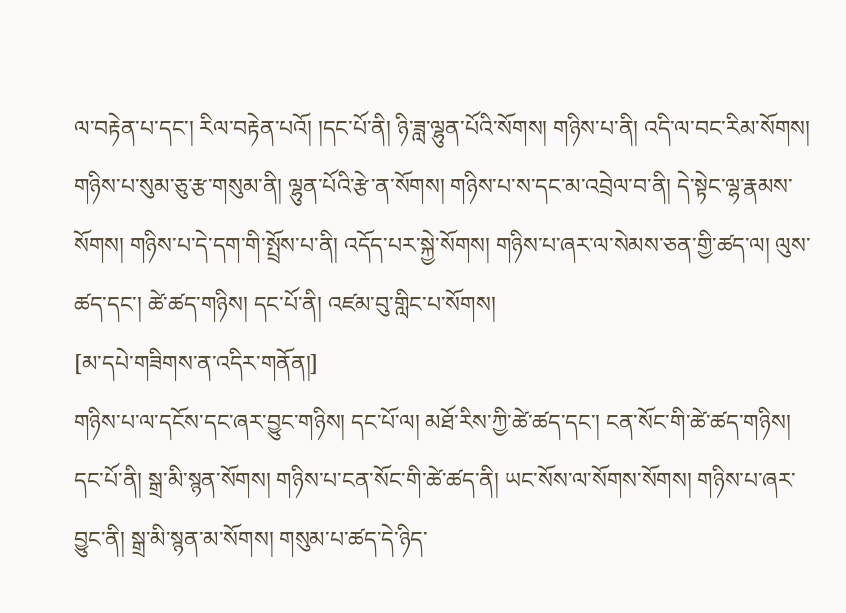ལ་བརྟེན་པ་དང་། རིལ་བརྟེན་པའོ། །དང་པོ་ནི། ཉི་ཟླ་ལྷུན་པོའི་སོགས། གཉིས་པ་ནི། འདི་ལ་བང་རིམ་སོགས། གཉིས་པ་སུམ་ཅུ་རྩ་གསུམ་ནི། ལྷུན་པོའི་རྩེ་ན་སོགས། གཉིས་པ་ས་དང་མ་འབྲེལ་བ་ནི། དེ་སྟེང་ལྷ་རྣམས་སོགས། གཉིས་པ་དེ་དག་གི་སྤྲོས་པ་ནི། འདོད་པར་སྐྱེ་སོགས། གཉིས་པ་ཞར་ལ་སེམས་ཅན་གྱི་ཚད་ལ། ལུས་ཚད་དང་། ཚེ་ཚད་གཉིས། དང་པོ་ནི། འཛམ་བུ་གླིང་པ་སོགས།
[མ་དཔེ་གཟིགས་ན་འདིར་གནོན།]
གཉིས་པ་ལ་དངོས་དང་ཞར་བྱུང་གཉིས། དང་པོ་ལ། མཐོ་རིས་ཀྱི་ཚེ་ཚད་དང་། ངན་སོང་གི་ཚེ་ཚད་གཉིས། དང་པོ་ནི། སྒྲ་མི་སྙན་སོགས། གཉིས་པ་ངན་སོང་གི་ཚེ་ཚད་ནི། ཡང་སོས་ལ་སོགས་སོགས། གཉིས་པ་ཞར་བྱུང་ནི། སྒྲ་མི་སྙན་མ་སོགས། གསུམ་པ་ཚད་དེ་ཉིད་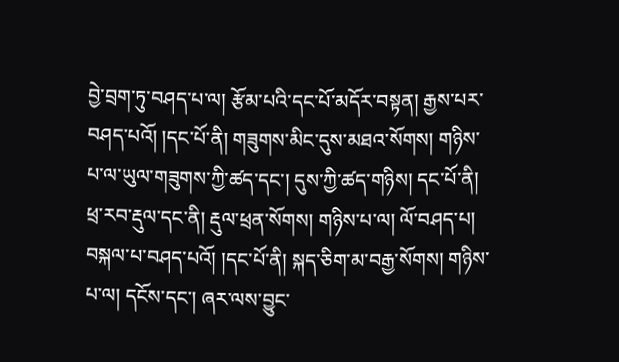བྱེ་བྲག་ཏུ་བཤད་པ་ལ། རྩོམ་པའི་དང་པོ་མདོར་བསྟན། རྒྱས་པར་བཤད་པའོ། །དང་པོ་ནི། གཟུགས་མིང་དུས་མཐའ་སོགས། གཉིས་པ་ལ་ཡུལ་གཟུགས་ཀྱི་ཚད་དང་། དུས་ཀྱི་ཚད་གཉིས། དང་པོ་ནི། ཕྲ་རབ་རྡུལ་དང་ནི། རྡུལ་ཕྲན་སོགས། གཉིས་པ་ལ། ལོ་བཤད་པ། བསྐལ་པ་བཤད་པའོ། །དང་པོ་ནི། སྐད་ཅིག་མ་བརྒྱ་སོགས། གཉིས་པ་ལ། དངོས་དང་། ཞར་ལས་བྱུང་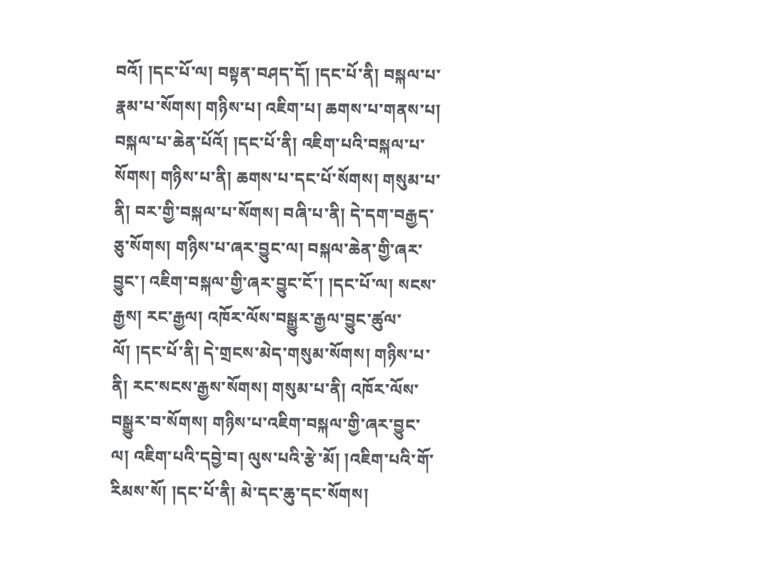བའོ། །དང་པོ་ལ། བསྟན་བཤད་དོ། །དང་པོ་ནི། བསྐལ་པ་རྣམ་པ་སོགས། གཉིས་པ། འཇིག་པ། ཆགས་པ་གནས་པ། བསྐལ་པ་ཆེན་པོའོ། །དང་པོ་ནི། འཇིག་པའི་བསྐལ་པ་སོགས། གཉིས་པ་ནི། ཆགས་པ་དང་པོ་སོགས། གསུམ་པ་ནི། བར་གྱི་བསྐལ་པ་སོགས། བཞི་པ་ནི། དེ་དག་བརྒྱད་ཅུ་སོགས། གཉིས་པ་ཞར་བྱུང་ལ། བསྐལ་ཆེན་གྱི་ཞར་བྱུང་། འཇིག་བསྐལ་གྱི་ཞར་བྱུང་ངོ་། །དང་པོ་ལ། སངས་རྒྱས། རང་རྒྱལ། འཁོར་ལོས་བསྒྱུར་རྒྱལ་བྱུང་ཚུལ་ལོ། །དང་པོ་ནི། དེ་གྲངས་མེད་གསུམ་སོགས། གཉིས་པ་ནི། རང་སངས་རྒྱས་སོགས། གསུམ་པ་ནི། འཁོར་ལོས་བསྒྱུར་བ་སོགས། གཉིས་པ་འཇིག་བསྐལ་གྱི་ཞར་བྱུང་ལ། འཇིག་པའི་དབྱེ་བ། ལུས་པའི་རྩེ་མོ། །འཇིག་པའི་གོ་རིམས་སོ། །དང་པོ་ནི། མེ་དང་ཆུ་དང་སོགས།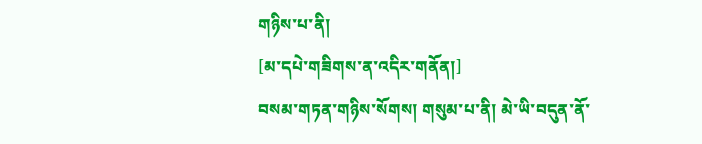གཉིས་པ་ནི།
[མ་དཔེ་གཟིགས་ན་འདིར་གནོན།]
བསམ་གཏན་གཉིས་སོགས། གསུམ་པ་ནི། མེ་ཡི་བདུན་ནོ་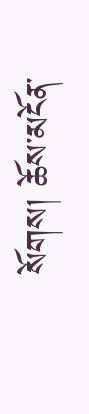སོགས། ཆོས་མངོན་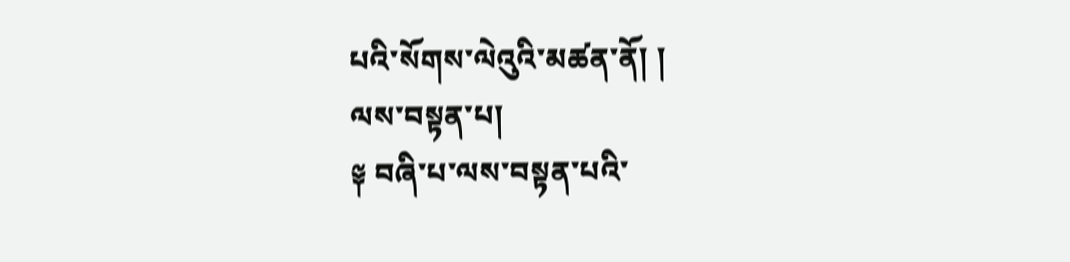པའི་སོགས་ལེའུའི་མཚན་ནོ། །
ལས་བསྟན་པ།
༈ བཞི་པ་ལས་བསྟན་པའི་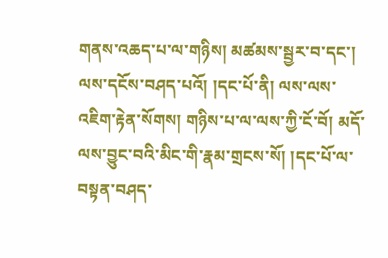གནས་འཆད་པ་ལ་གཉིས། མཚམས་སྦྱར་བ་དང་། ལས་དངོས་བཤད་པའོ། །དང་པོ་ནི། ལས་ལས་འཇིག་རྟེན་སོགས། གཉིས་པ་ལ་ལས་ཀྱི་ངོ་བོ། མདོ་ལས་བྱུང་བའི་མིང་གི་རྣམ་གྲངས་སོ། །དང་པོ་ལ་བསྟན་བཤད་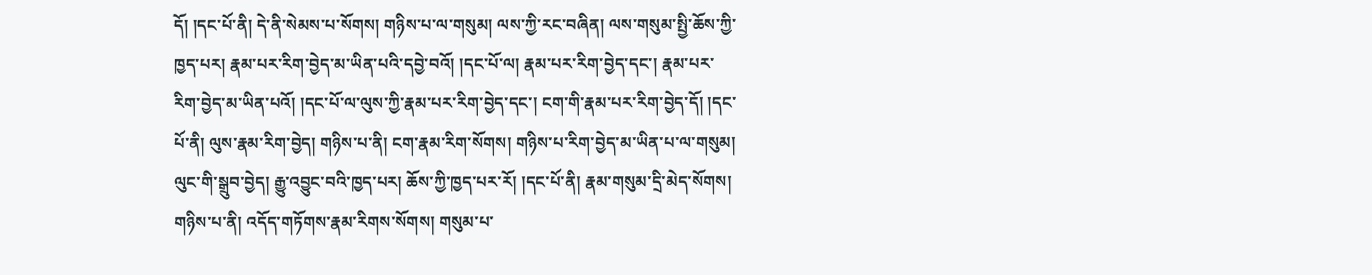དོ། །དང་པོ་ནི། དེ་ནི་སེམས་པ་སོགས། གཉིས་པ་ལ་གསུམ། ལས་ཀྱི་རང་བཞིན། ལས་གསུམ་སྤྱི་ཆོས་ཀྱི་ཁྱད་པར། རྣམ་པར་རིག་བྱེད་མ་ཡིན་པའི་དབྱེ་བའོ། །དང་པོ་ལ། རྣམ་པར་རིག་བྱེད་དང་། རྣམ་པར་རིག་བྱེད་མ་ཡིན་པའོ། །དང་པོ་ལ་ལུས་ཀྱི་རྣམ་པར་རིག་བྱེད་དང་། ངག་གི་རྣམ་པར་རིག་བྱེད་དོ། །དང་པོ་ནི། ལུས་རྣམ་རིག་བྱེད། གཉིས་པ་ནི། ངག་རྣམ་རིག་སོགས། གཉིས་པ་རིག་བྱེད་མ་ཡིན་པ་ལ་གསུམ། ལུང་གི་སྒྲུབ་བྱེད། རྒྱུ་འབྱུང་བའི་ཁྱད་པར། ཆོས་ཀྱི་ཁྱད་པར་རོ། །དང་པོ་ནི། རྣམ་གསུམ་དྲི་མེད་སོགས། གཉིས་པ་ནི། འདོད་གཏོགས་རྣམ་རིགས་སོགས། གསུམ་པ་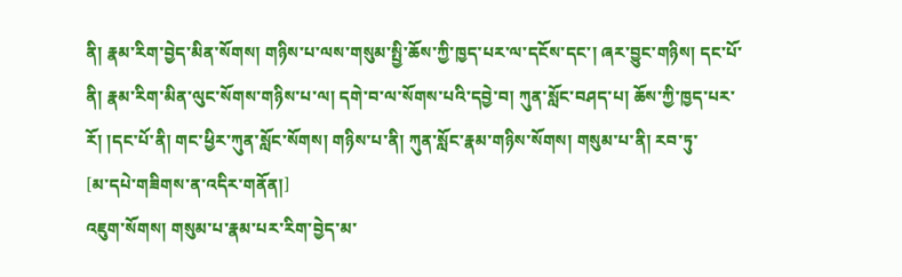ནི། རྣམ་རིག་བྱེད་མིན་སོགས། གཉིས་པ་ལས་གསུམ་སྤྱི་ཆོས་ཀྱི་ཁྱད་པར་ལ་དངོས་དང་། ཞར་བྱུང་གཉིས། དང་པོ་ནི། རྣམ་རིག་མིན་ལུང་སོགས་གཉིས་པ་ལ། དགེ་བ་ལ་སོགས་པའི་དབྱེ་བ། ཀུན་སློང་བཤད་པ། ཆོས་ཀྱི་ཁྱད་པར་རོ། །དང་པོ་ནི། གང་ཕྱིར་ཀུན་སློང་སོགས། གཉིས་པ་ནི། ཀུན་སློང་རྣམ་གཉིས་སོགས། གསུམ་པ་ནི། རབ་ཏུ་
[མ་དཔེ་གཟིགས་ན་འདིར་གནོན།]
འཇུག་སོགས། གསུམ་པ་རྣམ་པར་རིག་བྱེད་མ་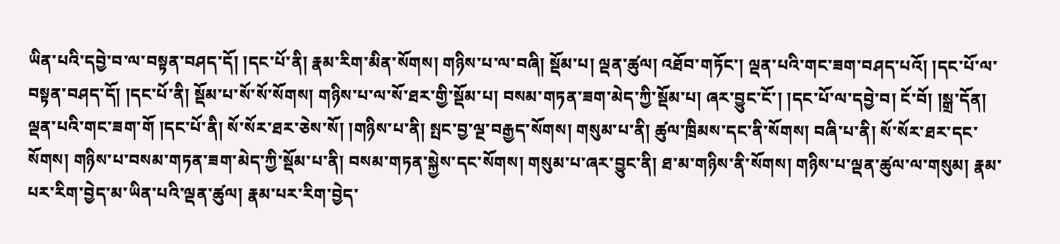ཡིན་པའི་དབྱེ་བ་ལ་བསྟན་བཤད་དོ། །དང་པོ་ནི། རྣམ་རིག་མིན་སོགས། གཉིས་པ་ལ་བཞི། སྡོམ་པ། ལྡན་ཚུལ། འཐོབ་གཏོང་། ལྡན་པའི་གང་ཟག་བཤད་པའོ། །དང་པོ་ལ་བསྟན་བཤད་དོ། །དང་པོ་ནི། སྡོམ་པ་སོ་སོ་སོགས། གཉིས་པ་ལ་སོ་ཐར་གྱི་སྡོམ་པ། བསམ་གཏན་ཟག་མེད་ཀྱི་སྡོམ་པ། ཞར་བྱུང་ངོ་། །དང་པོ་ལ་དབྱེ་བ། ངོ་བོ། །སྒྲ་དོན། ལྡན་པའི་གང་ཟག་གོ །དང་པོ་ནི། སོ་སོར་ཐར་ཅེས་སོ། །གཉིས་པ་ནི། སྤང་བྱ་ལྔ་བརྒྱད་སོགས། གསུམ་པ་ནི། ཚུལ་ཁྲིམས་དང་ནི་སོགས། བཞི་པ་ནི། སོ་སོར་ཐར་དང་སོགས། གཉིས་པ་བསམ་གཏན་ཟག་མེད་ཀྱི་སྡོམ་པ་ནི། བསམ་གཏན་སྐྱེས་དང་སོགས། གསུམ་པ་ཞར་བྱུང་ནི། ཐ་མ་གཉིས་ནི་སོགས། གཉིས་པ་ལྡན་ཚུལ་ལ་གསུམ། རྣམ་པར་རིག་བྱེད་མ་ཡིན་པའི་ལྡན་ཚུལ། རྣམ་པར་རིག་བྱེད་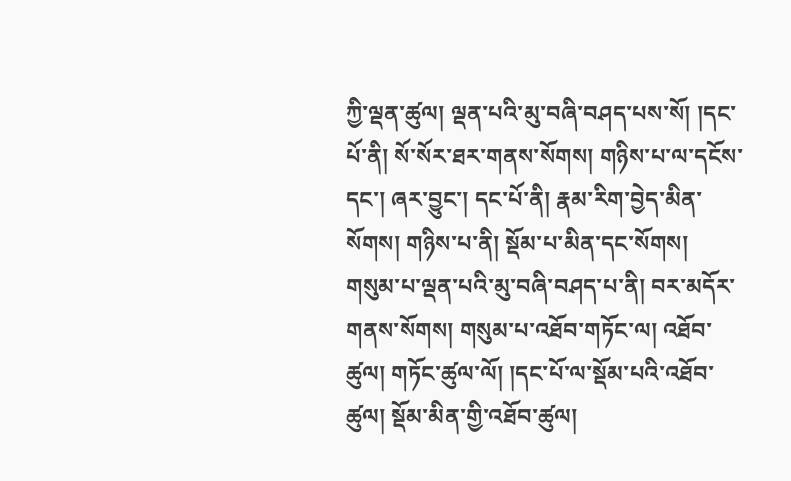ཀྱི་ལྡན་ཚུལ། ལྡན་པའི་མུ་བཞི་བཤད་པས་སོ། །དང་པོ་ནི། སོ་སོར་ཐར་གནས་སོགས། གཉིས་པ་ལ་དངོས་དང་། ཞར་བྱུང་། དང་པོ་ནི། རྣམ་རིག་བྱེད་མིན་སོགས། གཉིས་པ་ནི། སྡོམ་པ་མིན་དང་སོགས། གསུམ་པ་ལྡན་པའི་མུ་བཞི་བཤད་པ་ནི། བར་མདོར་གནས་སོགས། གསུམ་པ་འཐོབ་གཏོང་ལ། འཐོབ་ཚུལ། གཏོང་ཚུལ་ལོ། །དང་པོ་ལ་སྡོམ་པའི་འཐོབ་ཚུལ། སྡོམ་མིན་གྱི་འཐོབ་ཚུལ།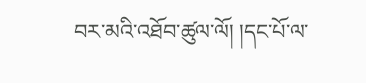བར་མའི་འཐོབ་ཚུལ་ལོ། །དང་པོ་ལ་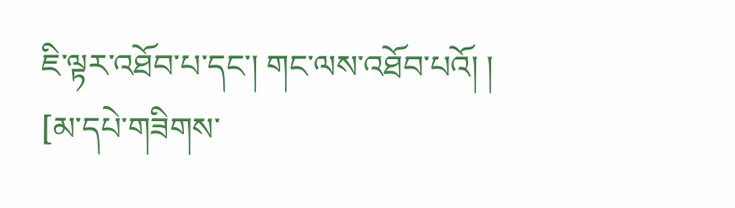ཇི་ལྟར་འཐོབ་པ་དང་། གང་ལས་འཐོབ་པའོ། །
[མ་དཔེ་གཟིགས་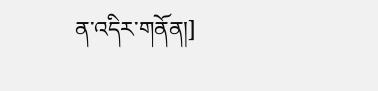ན་འདིར་གནོན།]